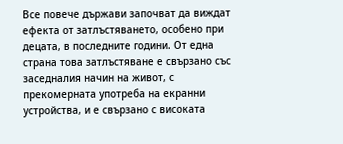Все повече държави започват да виждат ефекта от затлъстяването, особено при децата, в последните години. От една страна това затлъстяване е свързано със заседналия начин на живот, с прекомерната употреба на екранни устройства, и е свързано с високата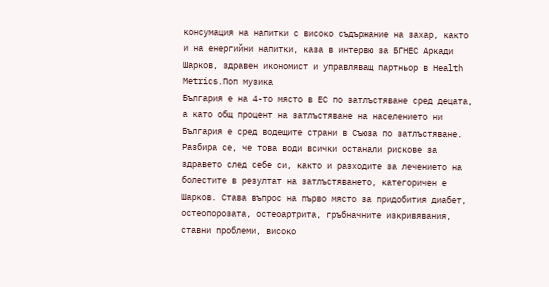консумация на напитки с високо съдържание на захар, както и на енергийни напитки, каза в интервю за БГНЕС Аркади Шарков, здравен икономист и управляващ партньор в Health Metrics.Поп музика
България е на 4-то място в ЕС по затлъстяване сред децата, а като общ процент на затлъстяване на населението ни България е сред водещите страни в Съюза по затлъстяване. Разбира се, че това води всички останали рискове за здравето след себе си, както и разходите за лечението на болестите в резултат на затлъстяването, категоричен е Шарков. Става въпрос на първо място за придобития диабет, остеопорозата, остеоартрита, гръбначните изкривявания, ставни проблеми, високо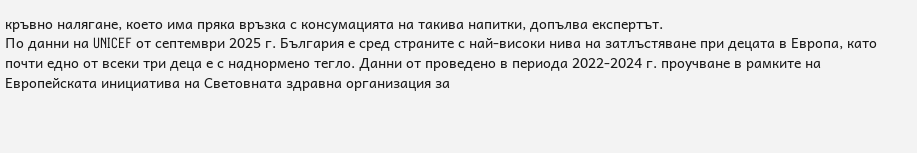кръвно налягане, което има пряка връзка с консумацията на такива напитки, допълва експертът.
По данни на UNICEF от септември 2025 г. България е сред страните с най-високи нива на затлъстяване при децата в Европа, като почти едно от всеки три деца е с наднормено тегло. Данни от проведено в периода 2022-2024 г. проучване в рамките на Европейската инициатива на Световната здравна организация за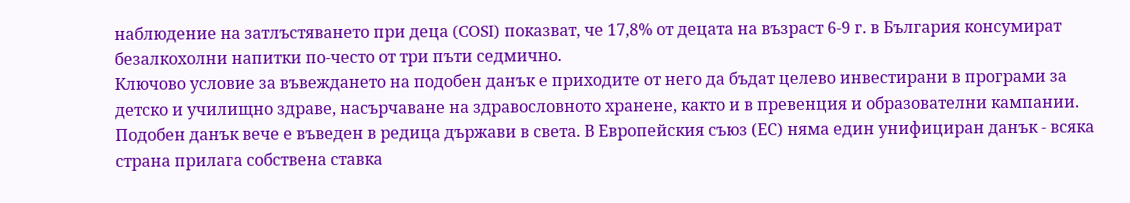наблюдение на затлъстяването при деца (COSI) показват, че 17,8% от децата на възраст 6-9 г. в България консумират безалкохолни напитки по-често от три пъти седмично.
Ключово условие за въвеждането на подобен данък е приходите от него да бъдат целево инвестирани в програми за детско и училищно здраве, насърчаване на здравословното хранене, както и в превенция и образователни кампании. Подобен данък вече е въведен в редица държави в света. В Европейския съюз (ЕС) няма един унифициран данък - всяка страна прилага собствена ставка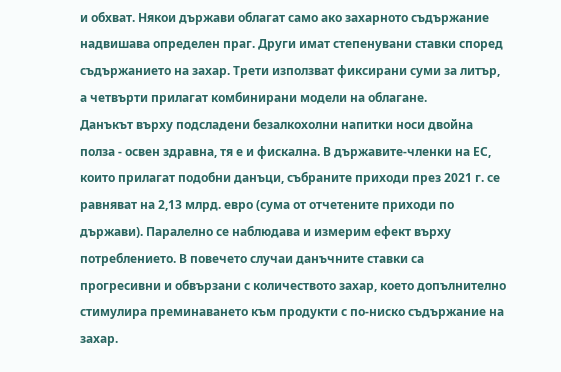и обхват. Някои държави облагат само ако захарното съдържание надвишава определен праг. Други имат степенувани ставки според съдържанието на захар. Трети използват фиксирани суми за литър, а четвърти прилагат комбинирани модели на облагане.
Данъкът върху подсладени безалкохолни напитки носи двойна полза - освен здравна, тя е и фискална. В държавите-членки на ЕС, които прилагат подобни данъци, събраните приходи през 2021 г. се равняват на 2,13 млрд. евро (сума от отчетените приходи по държави). Паралелно се наблюдава и измерим ефект върху потреблението. В повечето случаи данъчните ставки са прогресивни и обвързани с количеството захар, което допълнително стимулира преминаването към продукти с по-ниско съдържание на захар.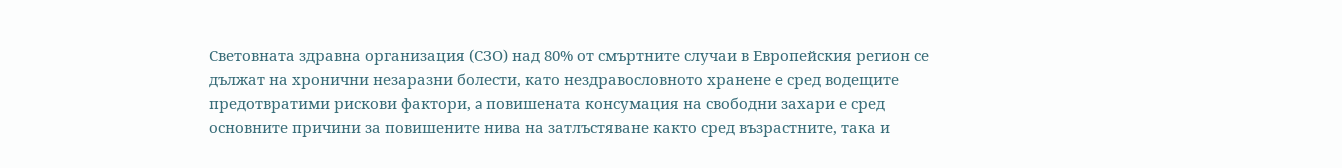Световната здравна организация (СЗО) над 80% от смъртните случаи в Европейския регион се дължат на хронични незаразни болести, като нездравословното хранене e сред водещите предотвратими рискови фактори, a повишената консумация на свободни захари е сред основните причини за повишените нива на затлъстяване както сред възрастните, така и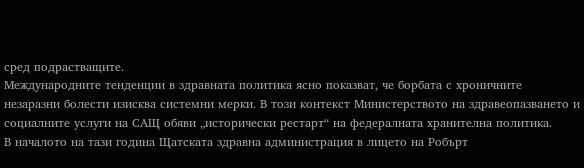сред подрастващите.
Международните тенденции в здравната политика ясно показват, че борбата с хроничните незаразни болести изисква системни мерки. В този контекст Министерството на здравеопазването и социалните услуги на САЩ обяви „исторически рестарт“ на федералната хранителна политика.
В началото на тази година Щатската здравна администрация в лицето на Робърт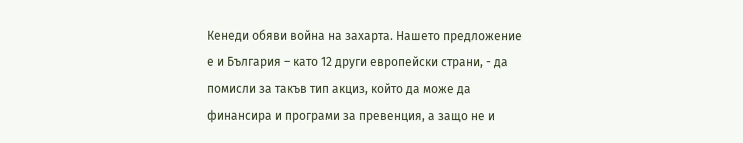Кенеди обяви война на захарта. Нашето предложение е и България – като 12 други европейски страни, - да помисли за такъв тип акциз, който да може да финансира и програми за превенция, а защо не и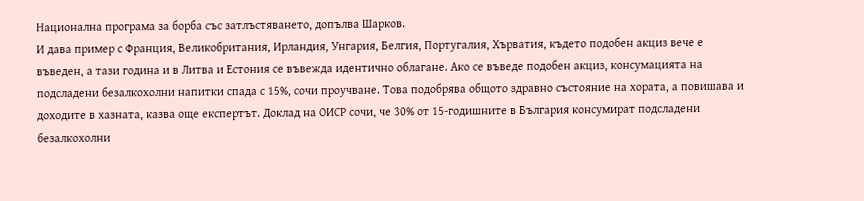Национална програма за борба със затлъстяването, допълва Шарков.
И дава пример с Франция, Великобритания, Ирландия, Унгария, Белгия, Португалия, Хърватия, където подобен акциз вече е въведен, а тази година и в Литва и Естония се въвежда идентично облагане. Ако се въведе подобен акциз, консумацията на подсладени безалкохолни напитки спада с 15%, сочи проучване. Това подобрява общото здравно състояние на хората, а повишава и доходите в хазната, казва още експертът. Доклад на ОИСР сочи, че 30% от 15-годишните в България консумират подсладени безалкохолни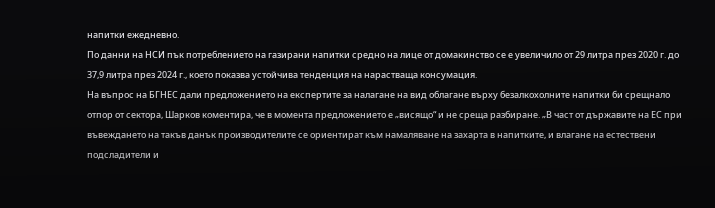напитки ежедневно.
По данни на НСИ пък потреблението на газирани напитки средно на лице от домакинство се е увеличило от 29 литра през 2020 г. до 37,9 литра през 2024 г., което показва устойчива тенденция на нарастваща консумация.
На въпрос на БГНЕС дали предложението на експертите за налагане на вид облагане върху безалкохолните напитки би срещнало отпор от сектора, Шарков коментира, че в момента предложението е „висящо“ и не среща разбиране. „В част от държавите на ЕС при въвеждането на такъв данък производителите се ориентират към намаляване на захарта в напитките, и влагане на естествени подсладители и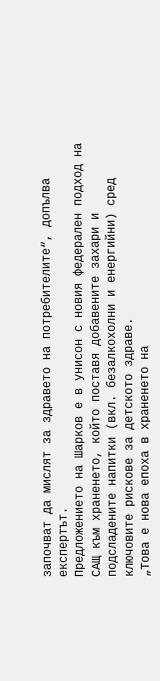започват да мислят за здравето на потребителите“, допълва експертът.
Предложението на Шарков е в унисон с новия федерален подход на САЩ към храненето, който поставя добавените захари и подсладените напитки (вкл. безалкохолни и енергийни) сред ключовите рискове за детското здраве.
„Това е нова епоха в храненето на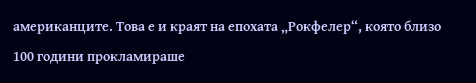американците. Това е и краят на епохата „Рокфелер“, която близо 100 години прокламираше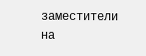заместители на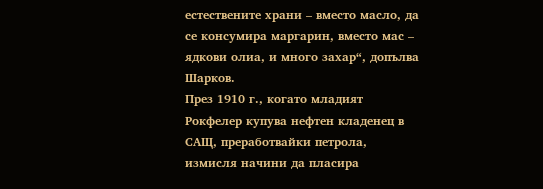естествените храни – вместо масло, да се консумира маргарин, вместо мас – ядкови олиа, и много захар“, допълва Шарков.
През 1910 г., когато младият Рокфелер купува нефтен кладенец в САЩ, преработвайки петрола, измисля начини да пласира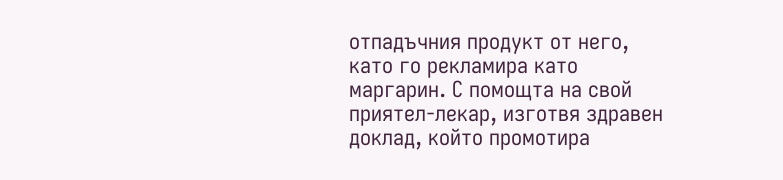отпадъчния продукт от него, като го рекламира като маргарин. С помощта на свой приятел-лекар, изготвя здравен доклад, който промотира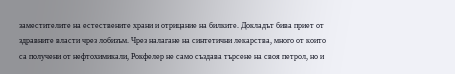заместителите на естествените храни и отрицание на билките. Докладът бива приет от здравните власти чрез лобизъм. Чрез налагане на синтетични лекарства, много от които са получени от нефтохимикали, Рокфелер не само създава търсене на своя петрол, но и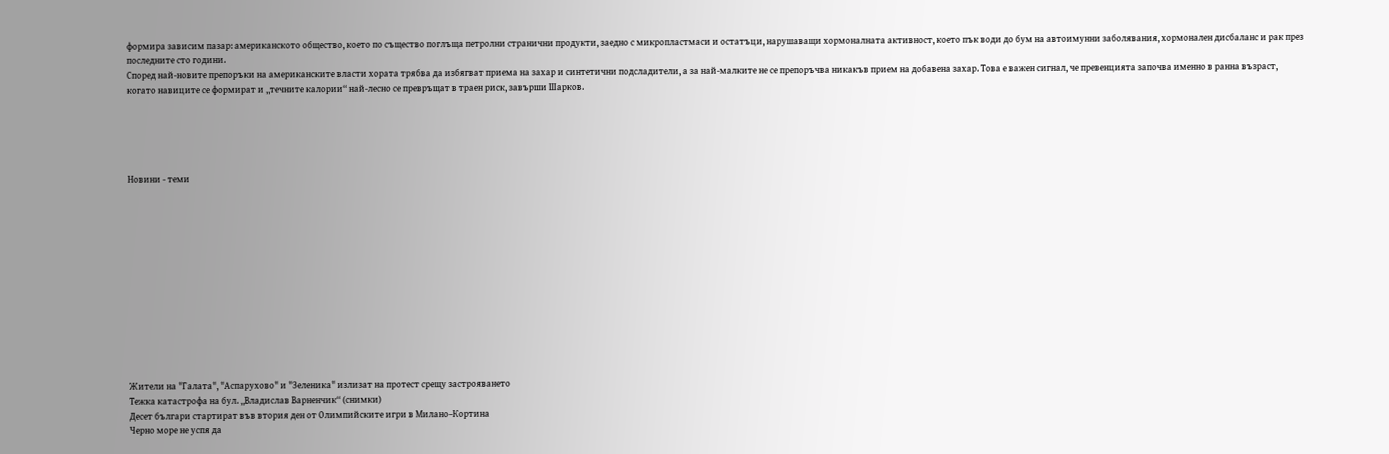формира зависим пазар: американското общество, което по същество поглъща петролни странични продукти, заедно с микропластмаси и остатъци, нарушаващи хормоналната активност, което пък води до бум на автоимунни заболявания, хормонален дисбаланс и рак през последните сто години.
Според най-новите препоръки на американските власти хората трябва да избягват приема на захар и синтетични подсладители, а за най-малките не се препоръчва никакъв прием на добавена захар. Това е важен сигнал, че превенцията започва именно в ранна възраст, когато навиците се формират и „течните калории“ най-лесно се превръщат в траен риск, завърши Шарков.





Новини - теми













Жители на "Галата", "Аспарухово" и "Зеленика" излизат на протест срещу застрояването
Тежка катастрофа на бул. „Владислав Варненчик“ (снимки)
Десет българи стартират във втория ден от Олимпийските игри в Милано–Кортина
Черно море не успя да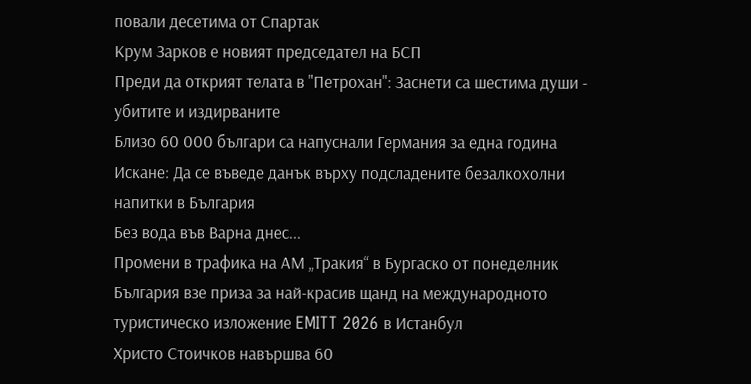повали десетима от Спартак
Крум Зарков е новият председател на БСП
Преди да открият телата в "Петрохан": Заснети са шестима души - убитите и издирваните
Близо 60 000 българи са напуснали Германия за една година
Искане: Да се въведе данък върху подсладените безалкохолни напитки в България
Без вода във Варна днес...
Промени в трафика на АМ „Тракия“ в Бургаско от понеделник
България взе приза за най-красив щанд на международното туристическо изложение EMITT 2026 в Истанбул
Христо Стоичков навършва 60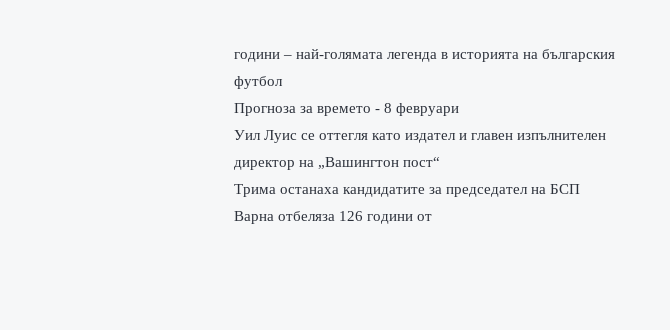години – най-голямата легенда в историята на българския футбол
Прогноза за времето - 8 февруари
Уил Луис се оттегля като издател и главен изпълнителен директор на „Вашингтон пост“
Трима останаха кандидатите за председател на БСП
Варна отбеляза 126 години от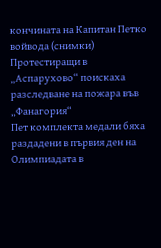кончината на Капитан Петко войвода (снимки)
Протестиращи в „Аспарухово“ поискаха разследване на пожара във „Фанагория“
Пет комплекта медали бяха раздадени в първия ден на Олимпиадата в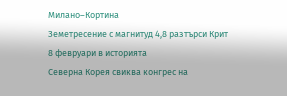Милано–Кортина
Земетресение с магнитуд 4,8 разтърси Крит
8 февруари в историята
Северна Корея свиква конгрес на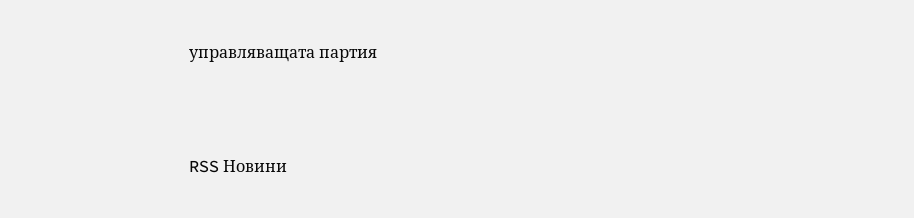управляващата партия




RSS Новини